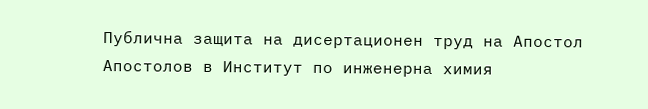Публична защита на дисертационен труд на Апостол Апостолов в Институт по инженерна химия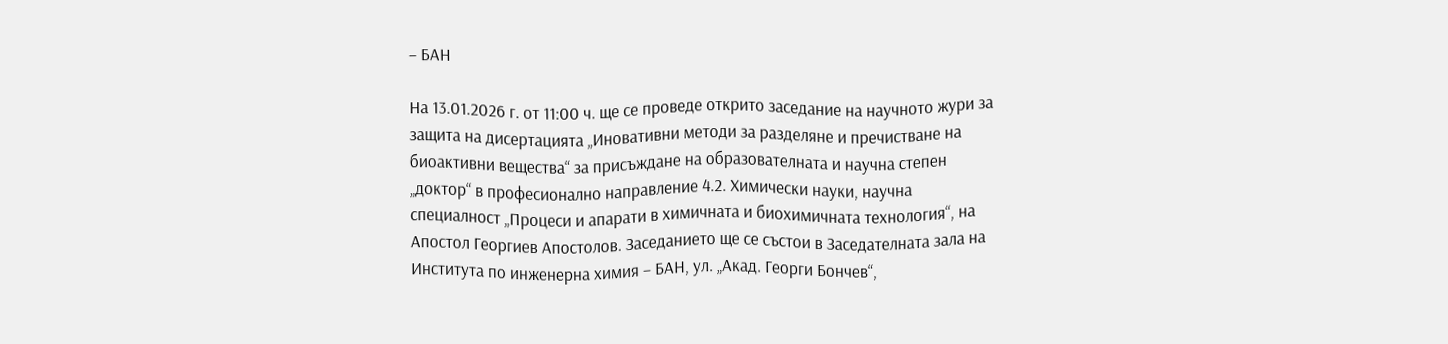– БАН

На 13.01.2026 г. от 11:00 ч. ще се проведе открито заседание на научното жури за защита на дисертацията „Иновативни методи за разделяне и пречистване на биоактивни вещества“ за присъждане на образователната и научна степен „доктор“ в професионално направление 4.2. Химически науки, научна специалност „Процеси и апарати в химичната и биохимичната технология“, на Апостол Георгиев Апостолов. Заседанието ще се състои в Заседателната зала на Института по инженерна химия – БАН, ул. „Акад. Георги Бончев“,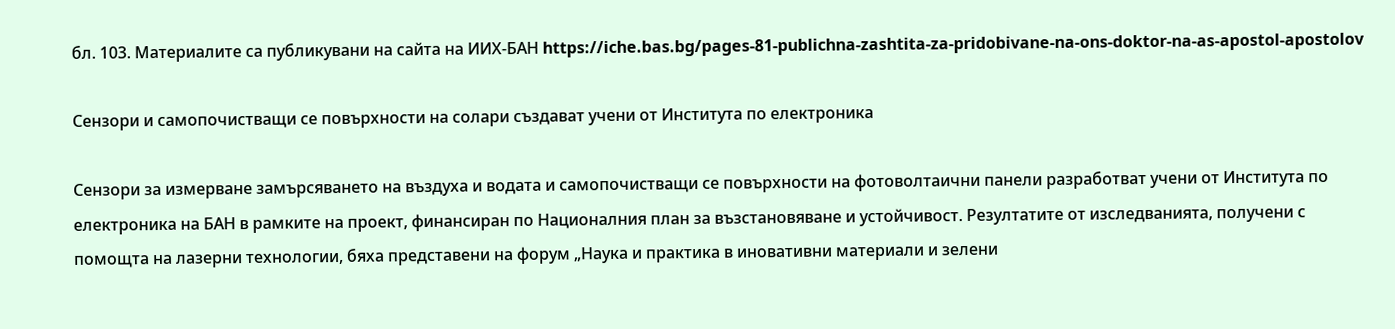бл. 103. Материалите са публикувани на сайта на ИИХ-БАН https://iche.bas.bg/pages-81-publichna-zashtita-za-pridobivane-na-ons-doktor-na-as-apostol-apostolov

Сензори и самопочистващи се повърхности на солари създават учени от Института по електроника

Сензори за измерване замърсяването на въздуха и водата и самопочистващи се повърхности на фотоволтаични панели разработват учени от Института по електроника на БАН в рамките на проект, финансиран по Националния план за възстановяване и устойчивост. Резултатите от изследванията, получени с помощта на лазерни технологии, бяха представени на форум „Наука и практика в иновативни материали и зелени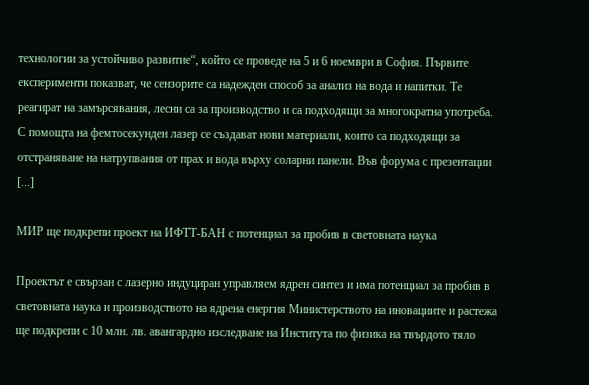технологии за устойчиво развитие“, който се проведе на 5 и 6 ноември в София. Първите експерименти показват, че сензорите са надежден способ за анализ на вода и напитки. Те реагират на замърсявания, лесни са за производство и са подходящи за многократна употреба. С помощта на фемтосекунден лазер се създават нови материали, които са подходящи за отстраняване на натрупвания от прах и вода върху соларни панели. Във форума с презентации [...]

МИР ще подкрепи проект на ИФТТ-БАН с потенциал за пробив в световната наука

Проектът е свързан с лазерно индуциран управляем ядрен синтез и има потенциал за пробив в световната наука и производството на ядрена енергия Министерството на иновациите и растежа ще подкрепи с 10 млн. лв. авангардно изследване на Института по физика на твърдото тяло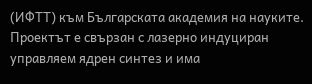(ИФТТ) към Българската академия на науките. Проектът е свързан с лазерно индуциран управляем ядрен синтез и има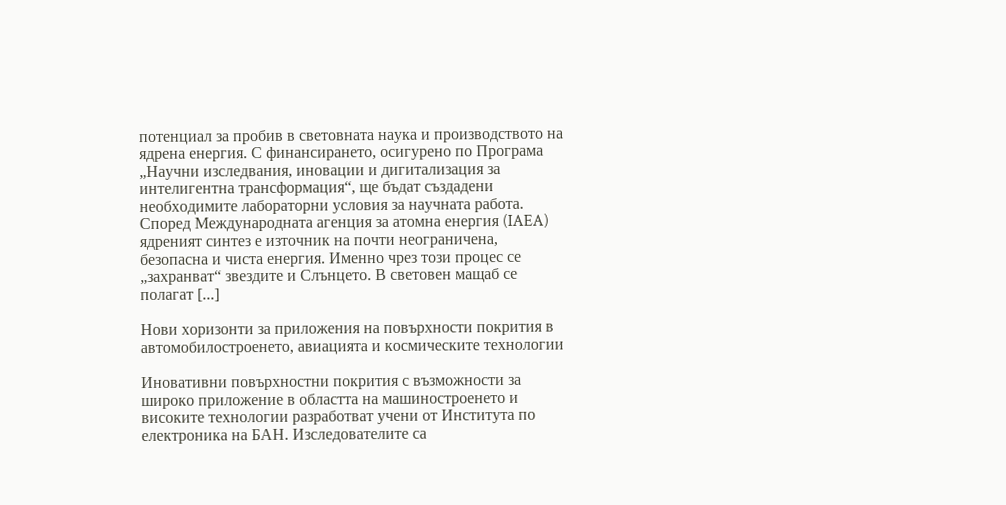потенциал за пробив в световната наука и производството на ядрена енергия. С финансирането, осигурено по Програма „Научни изследвания, иновации и дигитализация за интелигентна трансформация“, ще бъдат създадени необходимите лабораторни условия за научната работа. Според Международната агенция за атомна енергия (IAEA) ядреният синтез е източник на почти неограничена, безопасна и чиста енергия. Именно чрез този процес се „захранват“ звездите и Слънцето. В световен мащаб се полагат [...]

Нови хоризонти за приложения на повърхности покрития в автомобилостроенето, авиацията и космическите технологии

Иновативни повърхностни покрития с възможности за широко приложение в областта на машиностроенето и високите технологии разработват учени от Института по електроника на БАН. Изследователите са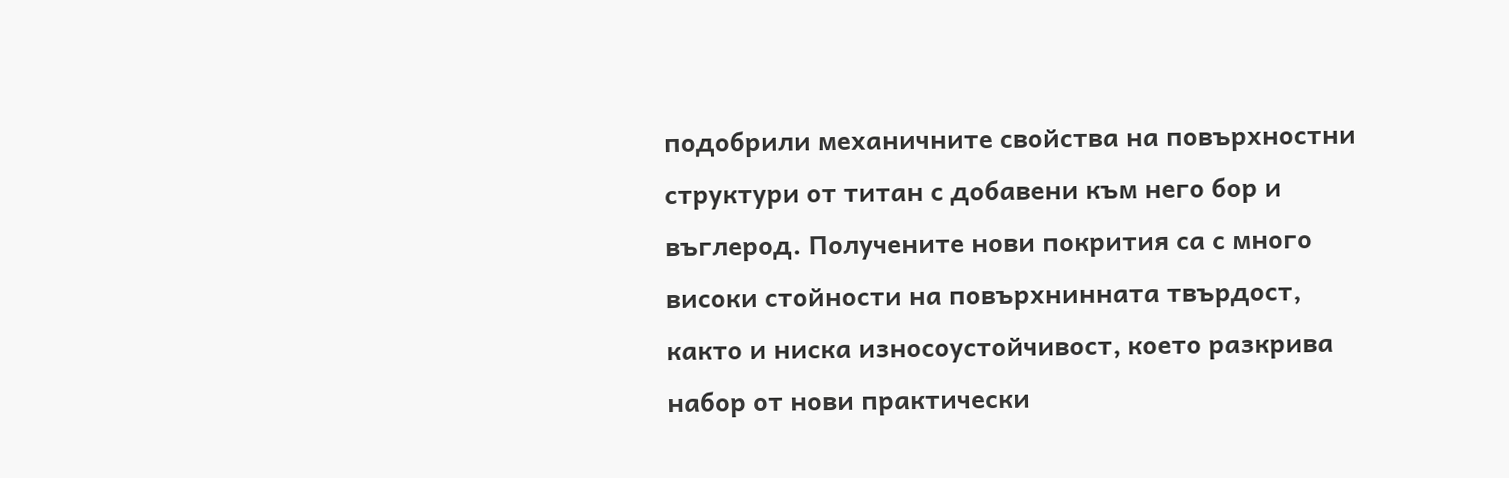подобрили механичните свойства на повърхностни структури от титан с добавени към него бор и въглерод. Получените нови покрития са с много високи стойности на повърхнинната твърдост, както и ниска износоустойчивост, което разкрива набор от нови практически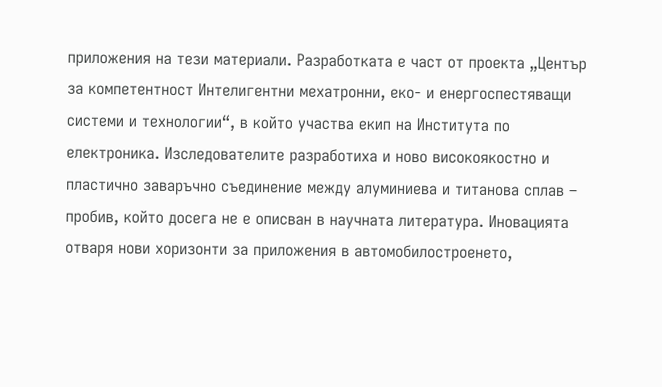приложения на тези материали. Разработката е част от проекта „Център за компетентност Интелигентни мехатронни, еко- и енергоспестяващи системи и технологии“, в който участва екип на Института по електроника. Изследователите разработиха и ново високоякостно и пластично заваръчно съединение между алуминиева и титанова сплав – пробив, който досега не е описван в научната литература. Иновацията отваря нови хоризонти за приложения в автомобилостроенето,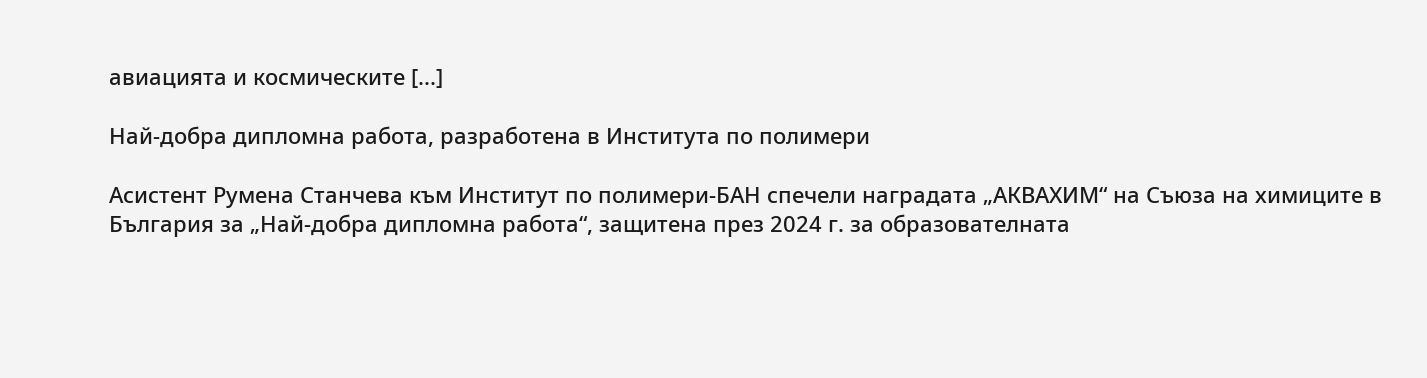авиацията и космическите [...]

Най-добра дипломна работа, разработена в Института по полимери

Асистент Румена Станчева към Институт по полимери-БАН спечели наградата „АКВАХИМ“ на Съюза на химиците в България за „Най-добра дипломна работа“, защитена през 2024 г. за образователната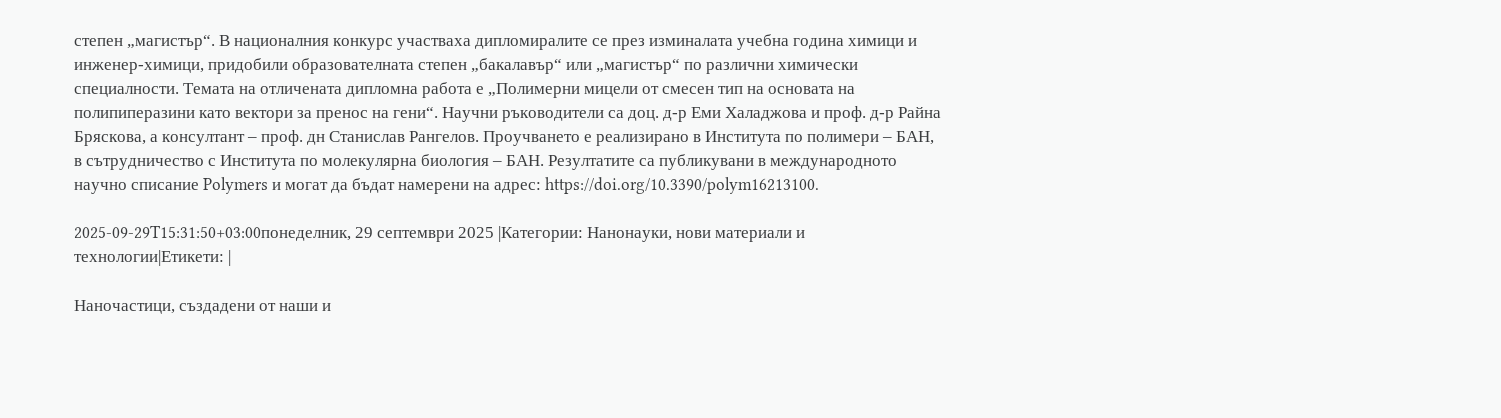степен „магистър“. В националния конкурс участваха дипломиралите се през изминалата учебна година химици и инженер-химици, придобили образователната степен „бакалавър“ или „магистър“ по различни химически специалности. Темата на отличената дипломна работа е „Полимерни мицели от смесен тип на основата на полипиперазини като вектори за пренос на гени“. Научни ръководители са доц. д-р Еми Халаджова и проф. д-р Райна Бряскова, а консултант – проф. дн Станислав Рангелов. Проучването е реализирано в Института по полимери – БАН, в сътрудничество с Института по молекулярна биология – БАН. Резултатите са публикувани в международното научно списание Polymers и могат да бъдат намерени на адрес: https://doi.org/10.3390/polym16213100.

2025-09-29T15:31:50+03:00понеделник, 29 септември 2025 |Категории: Нанонауки, нови материали и технологии|Етикети: |

Наночастици, създадени от наши и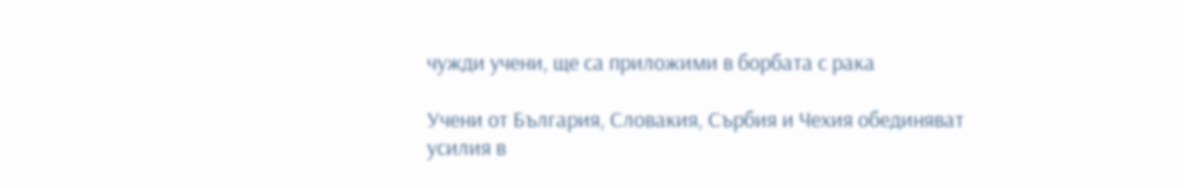чужди учени, ще са приложими в борбата с рака

Учени от България, Словакия, Сърбия и Чехия обединяват усилия в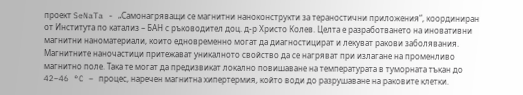проект SeNaTa - „Самонагряващи се магнитни наноконструкти за тераностични приложения“, координиран от Института по катализ – БАН с ръководител доц. д-р Христо Колев. Целта е разработването на иновативни магнитни наноматериали, които едновременно могат да диагностицират и лекуват ракови заболявания. Магнитните наночастици притежават уникалното свойство да се нагряват при излагане на променливо магнитно поле. Така те могат да предизвикат локално повишаване на температурата в туморната тъкан до 42–46 °C – процес, наречен магнитна хипертермия, който води до разрушаване на раковите клетки.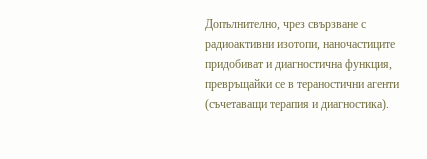Допълнително, чрез свързване с радиоактивни изотопи, наночастиците придобиват и диагностична функция, превръщайки се в тераностични агенти (съчетаващи терапия и диагностика).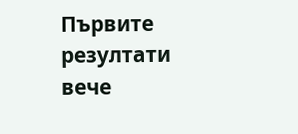Първите резултати вече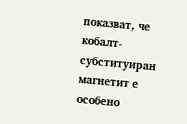показват, че кобалт-субституиран магнетит е особено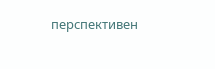перспективен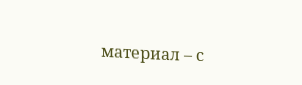материал – с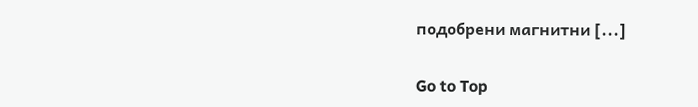подобрени магнитни [...]

Go to Top